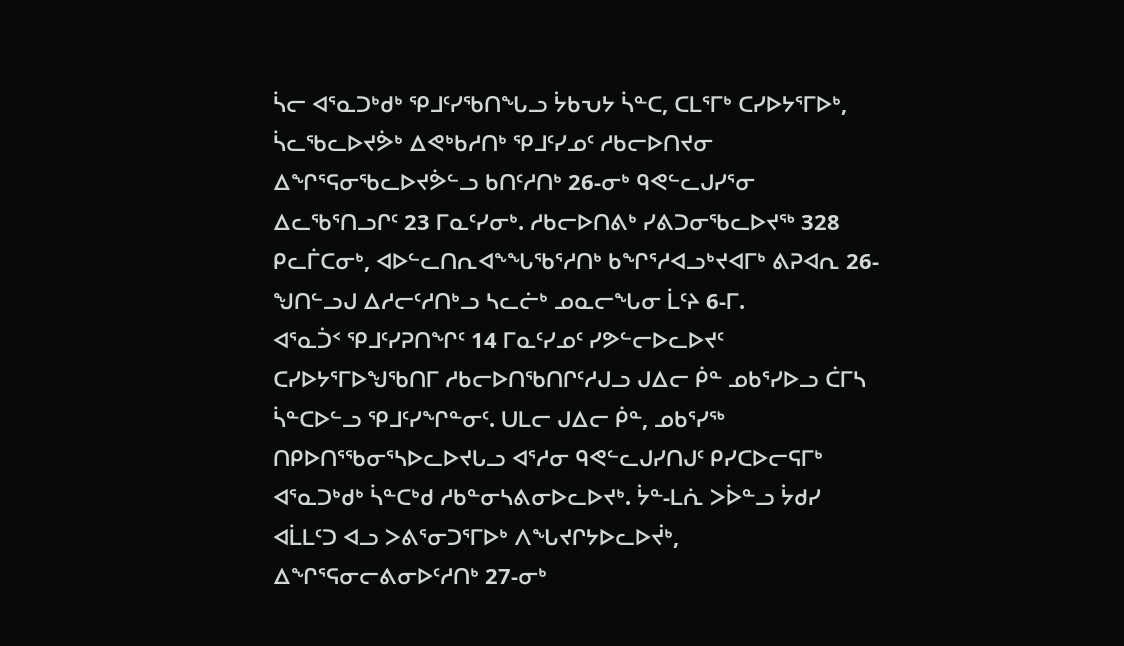ᓵᓕ ᐊᕐᓇᑐᒃᑯᒃ ᕿᒧᑦᓯᖃᑎᖓᓗ ᔮᑲᕃᔭ ᓵᓐᑕ, ᑕᒪᕐᒥᒃ ᑕᓯᐅᔭᕐᒥᐅᒃ, ᓵᓚᖃᓚᐅᔪᕘᒃ ᐃᕙᒃᑲᓱᑎᒃ ᕿᒧᑦᓯᓄᑦ ᓱᑲᓕᐅᑎᔪᓂ ᐃᖏᕐᕋᓂᖃᓚᐅᔪᕘᓪᓗ ᑲᑎᑦᓱᑎᒃ 26-ᓂᒃ ᑫᕙᓪᓚᒍᓯᕐᓂ ᐃᓚᖃᕐᑎᓗᒋᑦ 23 ᒥᓇᑦᓯᓂᒃ. ᓱᑲᓕᐅᑎᕕᒃ ᓯᕕᑐᓂᖃᓚᐅᔪᖅ 328 ᑭᓚᒦᑕᓂᒃ, ᐊᐅᓪᓚᑎᕆᐊᖕᖓᖃᕐᓱᑎᒃ ᑲᖏᕐᓱᐊᓗᒃᔪᐊᒥᒃ ᕕᕈᐊᕆ 26-ᖑᑎᓪᓗᒍ ᐃᓱᓕᑦᓱᑎᒃᓗ ᓴᓚᓖᒃ ᓄᓇᓕᖓᓂ ᒫᑦᔨ 6-ᒥ.
ᐊᕐᓇᑑᑉ ᕿᒧᑦᓯᕈᑎᖏᑦ 14 ᒥᓇᑦᓯᓄᑦ ᓯᕗᓪᓕᐅᓚᐅᔪᑦ ᑕᓯᐅᔭᕐᒥᐅᖑᖃᑎᒥ ᓱᑲᓕᐅᑎᖃᑎᒋᑦᓱᒍᓗ ᒍᐃᓕ ᑮᓐ ᓄᑲᕐᓯᐅᓗ ᑖᒥᓴ ᓵᓐᑕᐅᓪᓗ ᕿᒧᑦᓯᖏᓐᓂᑦ. ᑌᒪᓕ ᒍᐃᓕ ᑮᓐ, ᓄᑲᕐᓯᖅ ᑎᑭᐅᑎᕐᖃᓂᕐᓴᐅᓚᐅᔪᒐᓗ ᐊᕐᓱᓂ ᑫᕙᓪᓚᒍᓯᑎᒍᑦ ᑭᓯᑕᐅᓕᕋᒥᒃ ᐊᕐᓇᑐᒃᑯᒃ ᓵᓐᑕᒃᑯ ᓱᑲᓐᓂᓴᕕᓂᐅᓚᐅᔪᒃ. ᔮᓐ-ᒪᕇ ᐳᐆᓐᓗ ᔮᑯᓯ ᐊᒫᒪᑦᑐ ᐊᓗ ᐳᕕᕐᓂᑐᕐᒥᐅᒃ ᐱᖓᔪᒋᔭᐅᓚᐅᔫᒃ, ᐃᖏᕐᕋᓂᓕᕕᓂᐅᑦᓱᑎᒃ 27-ᓂᒃ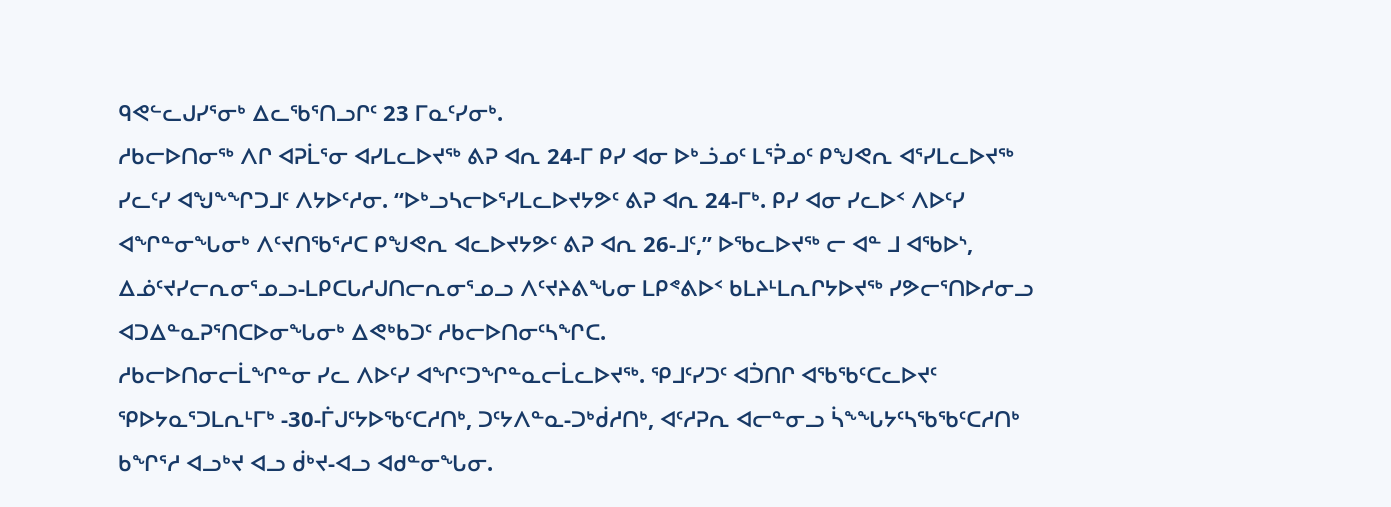ᑫᕙᓪᓚᒍᓯᕐᓂᒃ ᐃᓚᖃᕐᑎᓗᒋᑦ 23 ᒥᓇᑦᓯᓂᒃ.
ᓱᑲᓕᐅᑎᓂᖅ ᐱᒋ ᐊᕈᒫᕐᓂ ᐊᓯᒪᓚᐅᔪᖅ ᕕᕈ ᐊᕆ 24-ᒥ ᑭᓯ ᐊᓂ ᐅᒃᓘᓄᑦ ᒪᕐᕉᓄᑦ ᑭᖑᕙᕆ ᐊᕐᓯᒪᓚᐅᔪᖅ ᓯᓚᑦᓯ ᐊᖑᖕᖏᑐᒧᑦ ᐱᔭᐅᑦᓱᓂ. “ᐅᒃᓗᓴᓕᐅᕐᓯᒪᓚᐅᔪᔭᕗᑦ ᕕᕈ ᐊᕆ 24-ᒥᒃ. ᑭᓯ ᐊᓂ ᓯᓚᐅᑉ ᐱᐅᑦᓯ ᐊᖏᓐᓂᖓᓂᒃ ᐱᑦᔪᑎᖃᕐᓱᑕ ᑭᖑᕙᕆ ᐊᓚᐅᔪᔭᕗᑦ ᕕᕈ ᐊᕆ 26-ᒧᑦ,” ᐅᖃᓚᐅᔪᖅ ᓕ ᐊᓐ ᒧ ᐊᖃᐅᔅ, ᐃᓅᑦᔪᓯᓕᕆᓂᕐᓄᓗ-ᒪᑭᑕᒐᓱᒍᑎᓕᕆᓂᕐᓄᓗ ᐱᑦᔪᔨᕕᖓᓂ ᒪᑭᕝᕕᐅᑉ ᑲᒪᔨᒻᒪᕆᒋᔭᐅᔪᖅ ᓯᕗᓕᕐᑎᐅᓱᓂᓗ ᐊᑐᐃᓐᓇᕈᕐᑎᑕᐅᓂᖓᓂᒃ ᐃᕙᒃᑲᑐᑦ ᓱᑲᓕᐅᑎᓂᑦᓴᖏᑕ.
ᓱᑲᓕᐅᑎᓂᓕᒫᖏᓐᓂ ᓯᓚ ᐱᐅᑦᓯ ᐊᖏᑦᑐᖏᓐᓇᓕᒫᓚᐅᔪᖅ. ᕿᒧᑦᓯᑐᑦ ᐊᑑᑎᒋ ᐊᖃᖃᑦᑕᓚᐅᔪᑦ ᕿᐅᔭᓇᕐᑐᒪᕆᒻᒥᒃ -30-ᒦᒍᑦᔭᐅᖃᑦᑕᓱᑎᒃ, ᑐᑦᔭᐱᓐᓇ-ᑐᒃᑰᓱᑎᒃ, ᐊᑦᓱᕈᕆ ᐊᓕᓐᓂᓗ ᓵᖕᖓᔭᑦᓴᖃᖃᑦᑕᓱᑎᒃ ᑲᖏᕐᓱ ᐊᓗᒃᔪ ᐊᓗ ᑰᒃᔪ-ᐊᓗ ᐊᑯᓐᓂᖓᓂ.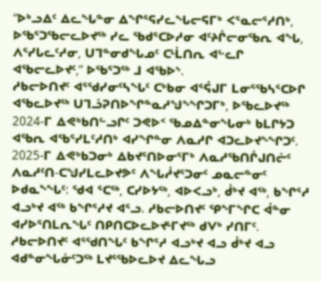“ᐅᒃᓗᐃᑦ ᐃᓚᖓᓐᓂ ᐃᖏᕐᕋᓯᓚᖓᓕᕋᒥᒃ ᐸᕐᓇᓕᕐᓱᑎᒃ, ᐅᖃᕐᑐᖃᓕᓚᐅᔪᖅ ᓯᓚ ᖃᑯᕐᑕᐅᓱᓂ ᐊᑦᔨᒌᓕᓂᖃᕆ ᐊᖓ, ᐱᕐᓯᒐᓚᑦᓱᓂ, ᑌᒣᓐᓂᑯᖓᓄᑦ ᑕᒻᒫᑎᕆ ᐊᓪᓚᒋ ᐊᖃᓕᓚᐅᔪᑦ,” ᐅᖃᕐᑐᖅ ᒧ ᐊᖃᐅᔅ.
ᓱᑲᓕᐅᑎᔪᑦ ᐊᕐᖁᓯᓂᑦᓴᖓᑦ ᑕᒃᑲᓂ ᐊᕐᕌᒍᒥ ᒪᓂᕐᖃᓴᕐᑕᐅᒋ ᐊᖃᓚᐅᔪᖅ ᑌᒣᓘᕈᑎᐅᖏᓐᓇᓱᖑᖕᖏᑐᒥᒃ, ᐅᖃᓚᐅᔪᖅ 2024-ᒥ ᐃᕙᒃᑲᑎᓪᓗᒋᑦ ᑐᕙᐅᑉ ᖃᓄᐃᓐᓂᖓᓂᒃ ᑲᒪᒋᔭᑐ ᐊᖃᕆ ᐊᖃᕐᓯᒪᑦᓱᑎᒃ ᐊᓯᖏᓐᓂ ᐱᓇᓱᒋ ᐊᑐᓚᐅᔪᖕᖏᑐᑦ.
2025-ᒥ ᐃᕙᒃᑲᑐᓂᒃ ᐃᑲᔪᕐᑎᐅᓂᕐᒥᒃ ᐱᓇᓱᖃᑎᒌᒍᑎᓖᑦ ᐱᓇᓱᑦᑎ-ᑕᖑᓯᒪᓚᐅᔪᕗᑦ ᐱᖓᓲᔪᕐᑐᓂᑦ ᓄᓇᓕᓐᓂᑦ ᐅᑯᓇᖕᖓᑦ: ᖁᐊ ᕐᑕᖅ, ᑕᓯᐅᔭᖅ, ᐊᐅᐸᓗᒃ, ᑰᒃᔪ ᐊᖅ, ᑲᖏᕐᓱ ᐊᓗᒃᔪ ᐊᖅ ᑲᖏᕐᓱᔪ ᐊᕐᓗ. ᓱᑲᓕᐅᑎᔪᑦ ᕿᖕᒥᖏᑕ ᐋᓐᓂ ᐊᓯᐅᕐᑎᒪᕆᖓᑦ ᑎᑭᑎᑕᐅᓚᐅᔪᒻᒥᔪᖅ ᑯᐯᒃ ᓯᑎᒥᑦ. ᓱᑲᓕᐅᑎᔪᑦ ᐊᕐᖁᑎᖓᑦ ᑲᖏᕐᓱ ᐊᓗᒃᔪ ᐊᓗ ᑰᒃᔪ ᐊᓗ ᐊᑯᓐᓂᖓᓃᑦᑐᖅ ᒪᔪᕐᖃᐅᓚᐅᔪ ᐃᓚᖓᓗ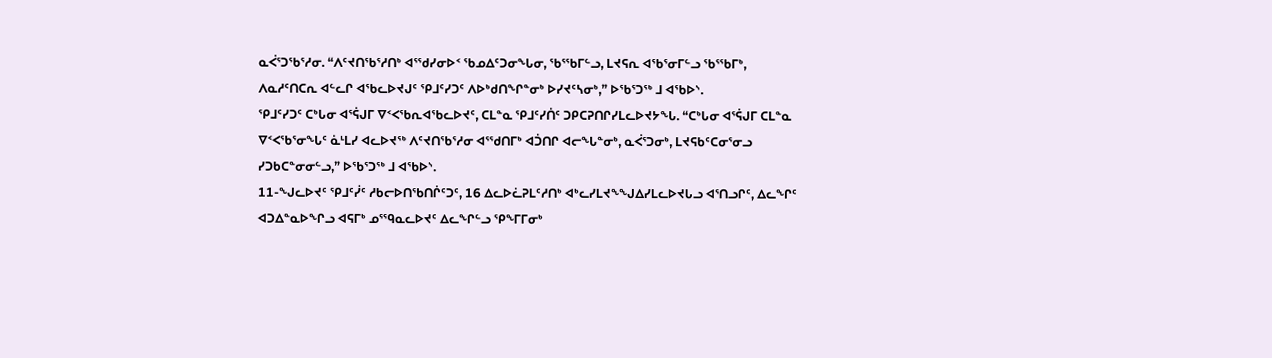ᓇᐹᕐᑐᖃᕐᓱᓂ. “ᐱᑦᔪᑎᖃᕐᓱᑎᒃ ᐊᕐᖁᓯᓂᐅᑉ ᖃᓄᐃᑦᑐᓂᖓᓂ, ᖃᕐᖃᒥᓪᓗ, ᒪᔪᕋᕆ ᐊᖃᕐᓂᒥᓪᓗ ᖃᕐᖃᒥᒃ, ᐱᓇᓱᑦᑎᑕᕆ ᐊᓪᓚᒋ ᐊᖃᓚᐅᔪᒍᑦ ᕿᒧᑦᓯᑐᑦ ᐱᐅᒃᑯᑎᖏᓐᓂᒃ ᐅᓯᔪᑦᓴᓂᒃ,” ᐅᖃᕐᑐᖅ ᒧ ᐊᖃᐅᔅ.
ᕿᒧᑦᓯᑐᑦ ᑕᒃᒐᓂ ᐊᕐᕌᒍᒥ ᐁᑉᐸᖃᕆᐊᖃᓚᐅᔪᑦ, ᑕᒪᓐᓇ ᕿᒧᑦᓯᑏᑦ ᑐᑭᑕᕈᑎᒋᓯᒪᓚᐅᔪᔭᖓ. “ᑕᒃᒐᓂ ᐊᕐᕌᒍᒥ ᑕᒪᓐᓇ ᐁᑉᐸᖃᕐᓂᖓᑦ ᓈᒻᒪᓯ ᐊᓚᐅᔪᖅ ᐱᑦᔪᑎᖃᕐᓱᓂ ᐊᕐᖁᑎᒥᒃ ᐊᑑᑎᒋ ᐊᓕᖓᓐᓂᒃ, ᓇᐹᕐᑐᓂᒃ, ᒪᔪᕋᑲᑦᑕᓂᕐᓂᓗ ᓯᑐᑲᑕᓐᓂᓂᓪᓗ,” ᐅᖃᕐᑐᖅ ᒧ ᐊᖃᐅᔅ.
11-ᖑᓚᐅᔪᑦ ᕿᒧᑦᓰᑦ ᓱᑲᓕᐅᑎᖃᑎᒌᑦᑐᑦ, 16 ᐃᓚᐅᓛᕈᒪᑦᓱᑎᒃ ᐊᒃᓚᓯᒪᔪᖕᖑᐃᓯᒪᓚᐅᔪᒐᓗ ᐊᕐᑎᓗᒋᑦ, ᐃᓚᖏᑦ ᐊᑐᐃᓐᓇᐅᖏᓗ ᐊᕋᒥᒃ ᓄᕐᙯᓇᓚᐅᔪᑦ ᐃᓚᖏᓪᓗ ᕿᖕᒥᒥᓂᒃ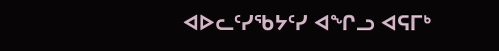ᐊᐅᓚᑦᓯᖃᔭᑦᓯ ᐊᖏᓗ ᐊᕋᒥᒃ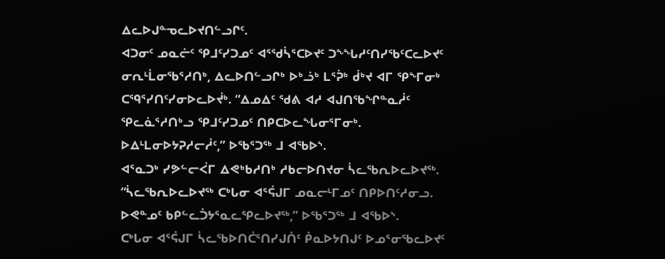ᐃᓚᐅᒍᓐᓀᓚᐅᔪᑎᓪᓗᒋᑦ.
ᐊᑐᓂᑦ ᓄᓇᓖᑦ ᕿᒧᑦᓯᑐᓄᑦ ᐊᕐᖁᓵᕐᑕᐅᔪᑦ ᑐᖕᖓᓱᑦᑎᓯᖃᑦᑕᓚᐅᔪᑦ ᓂᕆᒻᒫᓂᖃᕐᓱᑎᒃ, ᐃᓚᐅᑎᓪᓗᒋᒃ ᐅᒃᓘᒃ ᒪᕐᕉᒃ ᑰᒃᔪ ᐊᒥ ᕿᖕᒥᓂᒃ ᑕᙯᕐᓯᑎᑦᓯᓂᐅᓚᐅᔫᒃ. “ᐃᓄᐃᑦ ᖁᕕ ᐊᓱ ᐊᒍᑎᖃᖏᓐᓇᓲᑦ ᕿᓚᓈᕐᓱᑎᒃᓗ ᕿᒧᑦᓯᑐᓄᑦ ᑎᑭᑕᐅᓚᖓᓂᕐᒥᓂᒃ. ᐅᐃᒻᒪᓂᐅᔭᕈᓱᓕᓲᑦ,” ᐅᖃᕐᑐᖅ ᒧ ᐊᖃᐅᔅ.
ᐊᕐᓇᑐᒃ ᓯᕗᓪᓕᐹᒥ ᐃᕙᒃᑲᓱᑎᒃ ᓱᑲᓕᐅᑎᔪᓂ ᓵᓚᖃᕆᐅᓚᐅᔪᖅ. “ᓵᓚᖃᕆᐅᓚᐅᔪᖅ ᑕᒃᒐᓂ ᐊᕐᕌᒍᒥ ᓄᓇᓕᒻᒥᓄᑦ ᑎᑭᐅᑎᑦᓱᓂᓗ. ᐅᕙᓐᓄᑦ ᑲᑭᓪᓚᑑᔭᕐᓇᓚᕿᓚᐅᔪᖅ,” ᐅᖃᕐᑐᖅ ᒧ ᐊᖃᐅᔅ.
ᑕᒃᒐᓂ ᐊᕐᕌᒍᒥ ᓵᓚᖃᐅᑎᑖᕐᑎᓯᒍᑏᑦ ᑮᓇᐅᔭᑎᒍᑦ ᐅᓄᕐᓂᖃᓚᐅᔪᑦ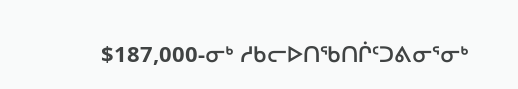$187,000-ᓂᒃ ᓱᑲᓕᐅᑎᖃᑎᒌᑦᑐᕕᓂᕐᓂᒃ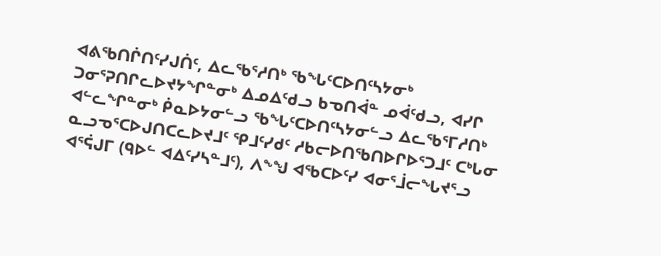ᐊᕕᖃᑎᒌᑎᑦᓯᒍᑏᑦ, ᐃᓚᖃᕐᓱᑎᒃ ᖃᖓᑦᑕᐅᑎᑦᓴᔭᓂᒃ ᑐᓂᕐᕈᑎᒋᓚᐅᔪᔭᖏᓐᓂᒃ ᐃᓄᐃᑦᑯᓗ ᑲᓀᑎᐋᓐ ᓄᐋᑦᑯᓗ, ᐊᓯᒋ ᐊᓪᓚᖏᓐᓂᒃ ᑮᓇᐅᔭᓂᓪᓗ ᖃᖓᑦᑕᐅᑎᑦᓴᔭᓂᓪᓗ ᐃᓚᖃᕐᒥᓱᑎᒃ ᓇᓗᓀᕐᑕᐅᒍᑎᑕᓚᐅᔪᒧᑦ ᕿᒧᑦᓯᑯᑦ ᓱᑲᓕᐅᑎᖃᑎᐅᒋᐅᕐᑐᒧᑦ ᑕᒃᒐᓂ ᐊᕐᕌᒍᒥ (ᑫᐅᓪ ᐊᐃᑦᓯᓴᓐᒧᑦ), ᐱᖕᖑ ᐊᖃᑕᐅᑦᓯ ᐊᓂᕐᒨᓕᖓᔪᕐᓗ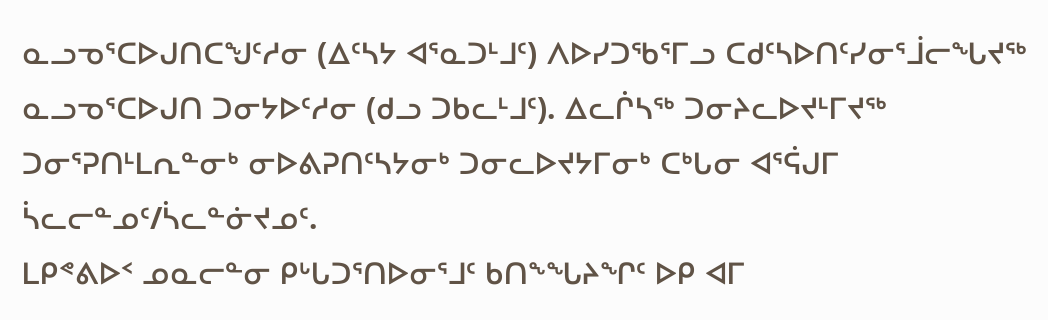ᓇᓗᓀᕐᑕᐅᒍᑎᑕᖑᑦᓱᓂ (ᐃᑦᓴᔭ ᐊᕐᓇᑐᒻᒧᑦ) ᐱᐅᓯᑐᖃᕐᒥᓗ ᑕᑯᑦᓴᐅᑎᑦᓯᓂᕐᒨᓕᖓᔪᖅ ᓇᓗᓀᕐᑕᐅᒍᑎ ᑐᓂᔭᐅᑦᓱᓂ (ᑯᓗ ᑐᑲᓚᒻᒧᑦ). ᐃᓚᒌᓴᖅ ᑐᓂᔨᓚᐅᔪᒻᒥᔪᖅ ᑐᓂᕐᕈᑎᒻᒪᕆᓐᓂᒃ ᓂᐅᕕᕈᑎᑦᓴᔭᓂᒃ ᑐᓂᓚᐅᔪᔭᒥᓂᒃ ᑕᒃᒐᓂ ᐊᕐᕌᒍᒥ ᓵᓚᓕᓐᓄᑦ/ᓵᓚᓐᓃᔪᓄᑦ.
ᒪᑭᕝᕕᐅᑉ ᓄᓇᓕᓐᓂ ᑭᒡᒐᑐᕐᑎᐅᓂᕐᒧᑦ ᑲᑎᖕᖓᔨᖏᑦ ᐅᑭ ᐊᒥ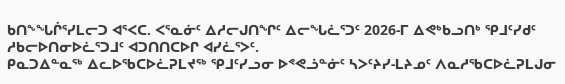ᑲᑎᖕᖓᒌᕐᓯᒪᓕᑐ ᐊᕐᐸᑕ. ᐸᕐᓇᓃᑦ ᐃᓱᓕᒍᑎᖏᑦ ᐃᓕᖓᓛᕐᑐᑦ 2026-ᒥ ᐃᕙᒃᑲᓗᑎᒃ ᕿᒧᑦᓯᑯᑦ ᓱᑲᓕᐅᑎᓂᐅᓛᕐᑐᒧᑦ ᐊᑐᑎᑎᑕᐅᒋ ᐊᓯᓛᕐᐳᑦ.
ᑭᓇᑐᐃᓐᓇᖅ ᐃᓚᐅᖃᑕᐅᓛᕈᒪᔪᖅ ᕿᒧᑦᓯᓗᓂ ᐅᕝᕙᓘᓐᓃᑦ ᓴᐳᑦᔨᓯ-ᒪᔨᓄᑦ ᐱᓇᓱᖃᑕᐅᓛᕈᒪᒍᓂ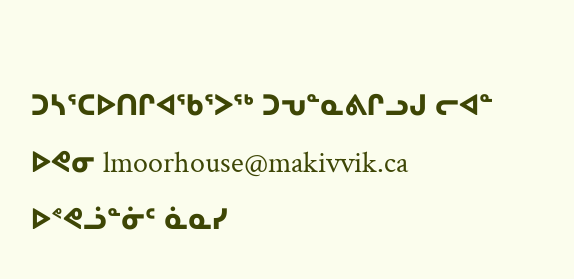ᑐᓴᕐᑕᐅᑎᒋᐊᖃᕐᐳᖅ ᑐᕃᓐᓇᕕᒋᓗᒍ ᓕᐊᓐ ᐅᕙᓂ lmoorhouse@makivvik.ca ᐅᕝᕙᓘᓐᓃᑦ ᓈᓇᓯ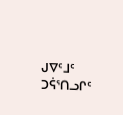ᒍᐁᑦᒧᑦ ᑐᕌᕐᑎᓗᒋᑦ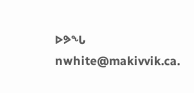ᐅᕗᖓ nwhite@makivvik.ca.